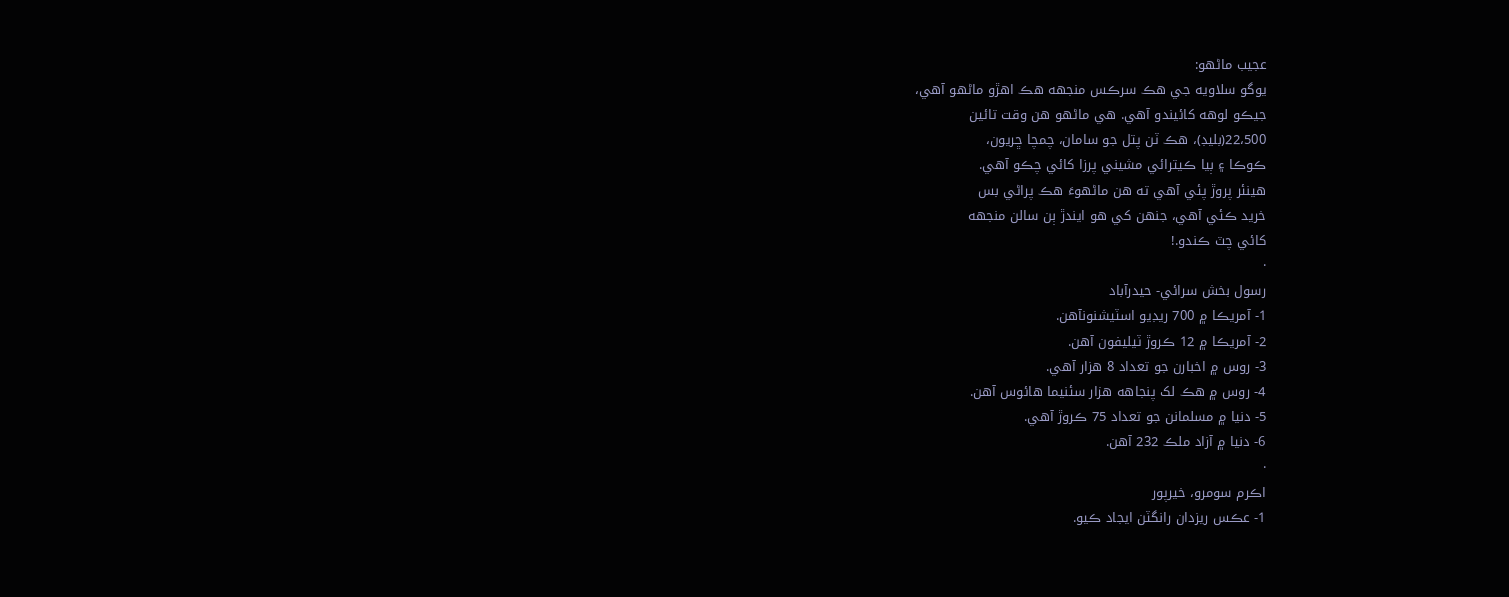عجيب ماڻهو:
يوگو سلاويه جي هڪ سرڪس منجهه هڪ اهڙو ماڻهو آهي،
جيڪو لوهه کائيندو آهي. هي ماڻهو هن وقت تائين
22،500(بليڊ)، هڪ ٽن پتل جو سامان، چمچا ڇريون،
ڪوڪا ۽ ٻيا ڪيترائي مشيني پرزا کائي چڪو آهي.
هينئر پروڙ پئي آهي ته هن ماڻهوءَ هڪ پراڻي بس
خريد ڪئي آهي، جنهن کي هو ايندڙ ٻن سالن منجهه
کائي چٽ ڪندو.!
·
رسول بخش سرائي- حيدرآباد
1- آمريڪا ۾ 700 ريڊيو اسٽيشنونآهن.
2- آمريڪا ۾ 12 ڪروڙ ٽيليفون آهن.
3- روس ۾ اخبارن جو تعداد 8 هزار آهي.
4- روس ۾ هڪ لک پنجاهه هزار سئنيما هائوس آهن.
5- دنيا ۾ مسلمانن جو تعداد 75 ڪروڙ آهي.
6- دنيا ۾ آزاد ملڪ 232 آهن.
·
اڪرم سومرو، خيرپور
1- عڪس ريزدان رانگٽن ايجاد ڪيو.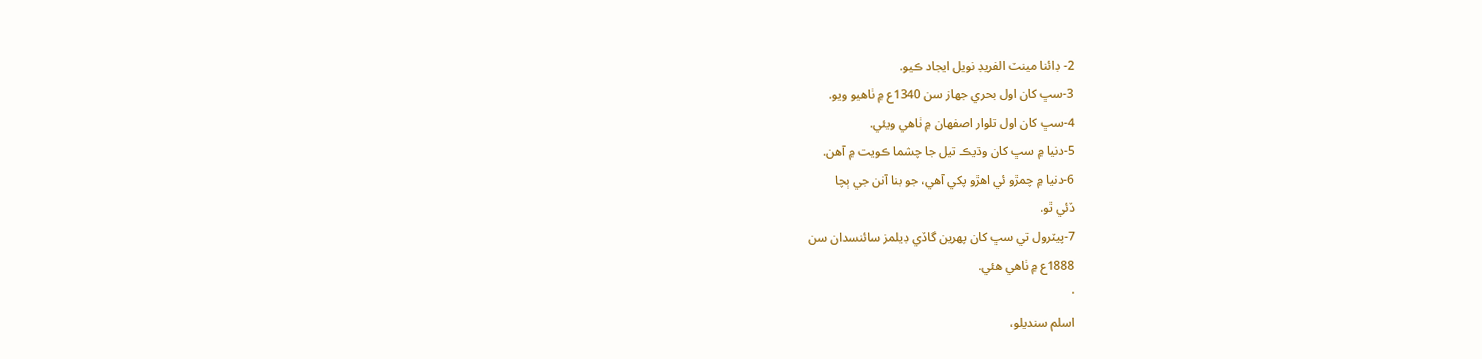2- ڊائنا مينٽ الفريڊ نويل ايجاد ڪيو.
3-سڀ کان اول بحري جهاز سن 1340ع ۾ ٺاهيو ويو.
4-سڀ کان اول تلوار اصفهان ۾ ٺاهي ويئي.
5-دنيا ۾ سڀ کان وڌيڪ تيل جا چشما ڪويت ۾ آهن.
6-دنيا ۾ چمڙو ئي اهڙو پکي آهي، جو بنا آنن جي ٻچا
ڏئي ٿو.
7-پيٽرول تي سڀ کان پهرين گاڏي ڊيلمز سائنسدان سن
1888ع ۾ ٺاهي هئي.
·
اسلم سنديلو،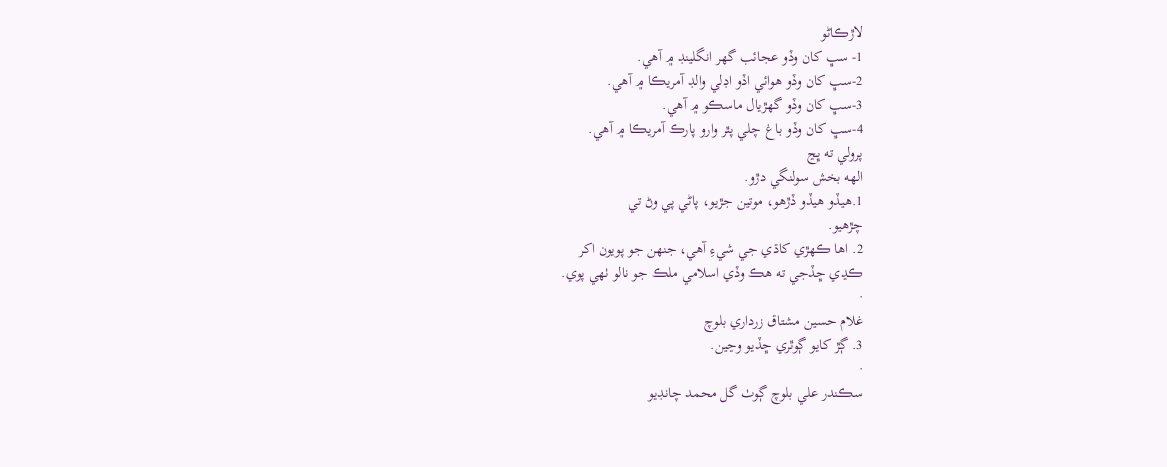لاڙڪاڻو
1- سڀ کان وڏو عجائب گهر انگلينڊ ۾ آهي.
2-سڀ کان وڏو هوائي اڏو اڊلي والڊ آمريڪا ۾ آهي.
3-سڀ کان وڏو گهڙيال ماسڪو ۾ آهي.
4-سڀ کان وڏو باغ چلي پٿر وارو پارڪ آمريڪا ۾ آهي.
پرولي ته ڀڃ
الهه بخش سولنگي دڙو.
1.هيڏو هيڏو ڏڙهو، موتين جڙيو، پاڻي پي وڻ تي
چڙهيو.
2. اها ڪهڙي کاڌي جي شيءِ آهي، جنهن جو پويون اکر
ڪڍي ڇڏجي ته هڪ وڏي اسلامي ملڪ جو نالو ٺهي پوي.
·
غلام حسين مشتاق زرداري بلوچ
3. ڳڙ کايو ڳوٿري ڇڏيو وڃين.
·
سڪندر علي بلوچ ڳوٺ گل محمد چانڊيو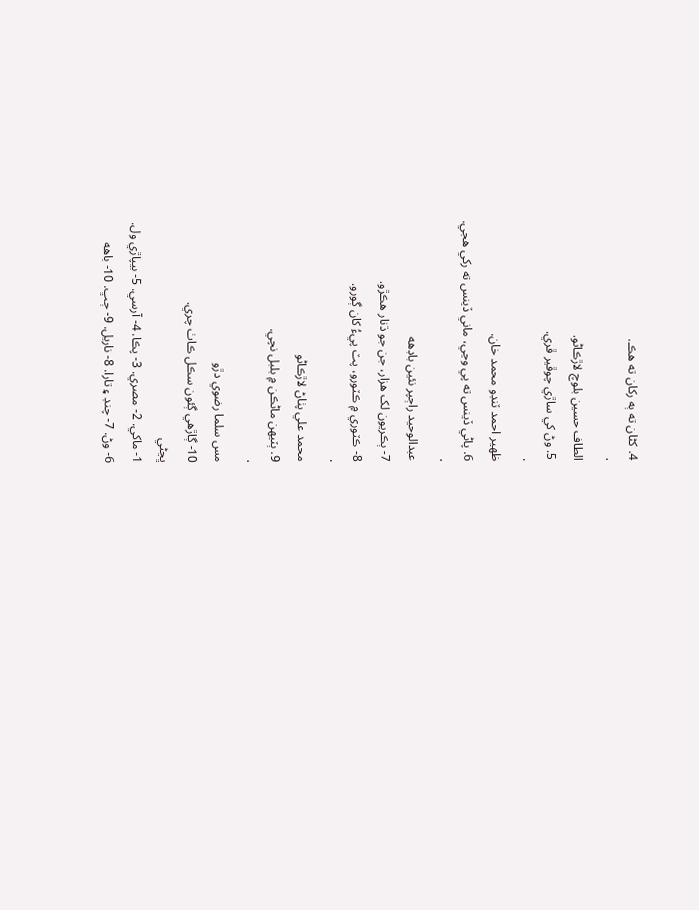4. کڻان ته ٻه رکان ته هڪ.
·
الطاف حسين بلوچ لاڙڪاڻو.
5. وڻ کي ساڙي چوڦير ڦري.
·
ظهير احمد ٽنڊو محمد خان.
6. پاڻي ڏينس ته پي وڃي، ماني ڏينس ته رکي هجي.
·
عبدالوحيد راڄپر نئين باڊهه
7- ٻڪريون لک هزار، جن جو ڌنار هڪڙو.
8- ڪٽوري ۾ ڪٽورو، پٽ پيءُ کان ڳورو.
·
محمد علي پٺاڻ لاڙڪاڻو
9. ٻٽيهن ماڻڪن ۾ بلبل نچي.
·
مس سلما رضوي دڙو
10- ڳاڙهي ڳئون سڪل ڪاٺ چري.
ڀڃڻي
1- ماکي. 2- مصري. 3- پڪا. 4- آرسي. 5- بيپاڙي ول.
6- وڻ. 7- چنڊ ۽ تارا. 8- ناريل. 9- ڄڀ. 10- باهه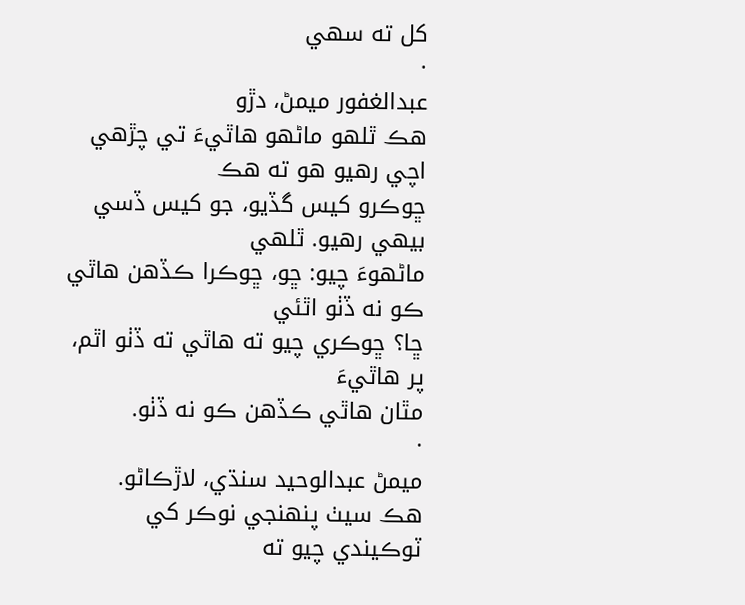کل ته سهي
·
عبدالغفور ميمڻ، دڙو
هڪ ٿلهو ماڻهو هاٿيءَ تي چڙهي اچي رهيو هو ته هڪ
ڇوڪرو کيس گڏيو، جو کيس ڏسي بيهي رهيو. ٿلهي
ماڻهوءَ چيو: ڇو، ڇوڪرا ڪڏهن هاٿي ڪو نه ڏٺو اٿئي
ڇا؟ ڇوڪري چيو ته هاٿي ته ڏٺو اٿم، پر هاٿيءَ
مٿان هاٿي ڪڏهن ڪو نه ڏٺو.
·
ميمڻ عبدالوحيد سنڌي، لاڙڪاڻو.
هڪ سيٺ پنهنجي نوڪر کي ٽوڪيندي چيو ته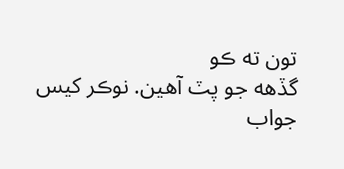تون ته ڪو
گڏهه جو پٽ آهين. نوڪر کيس جواب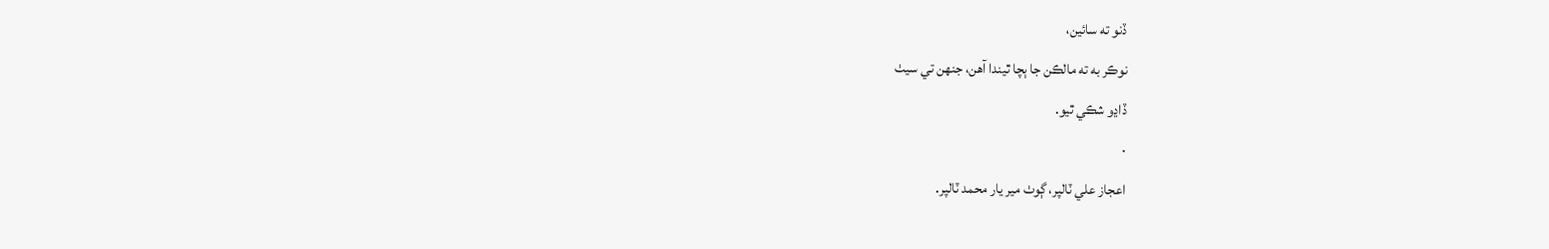ڏنو ته سائين،
نوڪر به ته مالڪن جا ٻچا ٿيندا آهن، جنهن تي سيٺ
ڏاڍو شڪي ٿيو.
·
اعجاز علي ٽالپر، ڳوٺ مير يار محمد ٽالپر.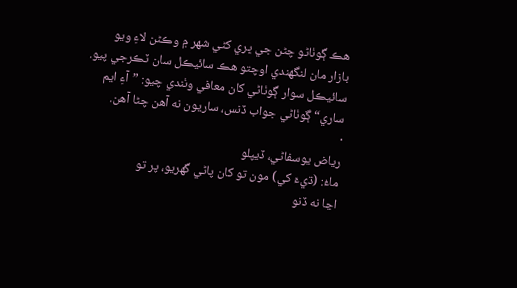هڪ ڳوٺاڻو چڻن جي ڀري کڻي شهر ۾ وڪڻن لاءِ ويو
بازار مان لنگهندي اوچتو هڪ سائيڪل سان ٽڪرجي پيو.
سائيڪل سوار ڳوٺاڻي کان معافي وٺندي چيو: ”آءِ ايم
ساري“ ڳوٺاڻي جواب ڏنس، ساريون نه آهن چڻا آهن.
·
رياض يوسفاڻي، ڏيپلو
ماءُ: (ڌيءَ کي) مون تو کان پاڻي گهريو، پر تو
اڃا نه ڏنو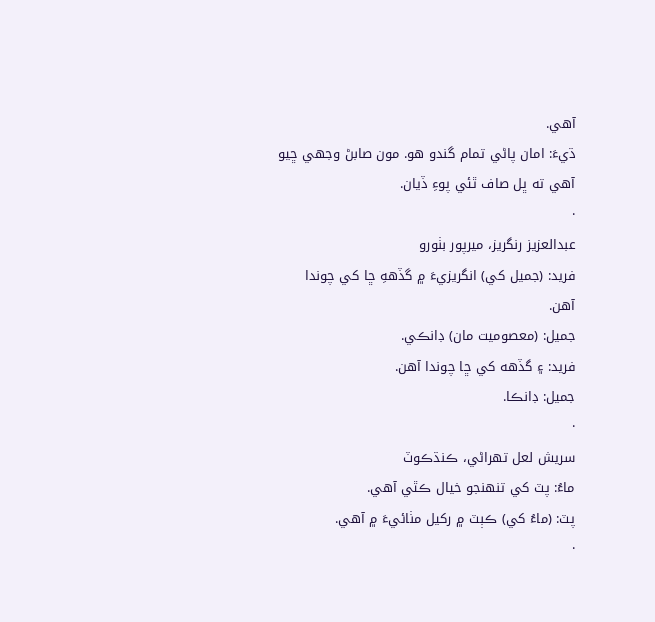آهي.
ڌيءَ: امان پاڻي تمام گندو هو. مون صابڻ وجهي ڇيو
آهي ته ڀل صاف ٿئي پوءِ ڏيان.
·
عبدالعزيز رنگريز، ميرپور بٺورو
فريد: (جميل کي) انگريزيءَ ۾ گڏههِ ڇا کي چوندا
آهن.
جميل: (معصوميت مان) ڊانڪي.
فريد: ۽ گڏهه کي ڇا چوندا آهن.
جميل: ڊانڪا.
·
سريش لعل تهراڻي، ڪنڌڪوٽ
ماءُ: پٽ کي تنهنجو خيال ڪٿي آهي.
پٽ: (ماءُ کي) ڪٻٽ ۾ رکيل مٺائيءَ ۾ آهي.
·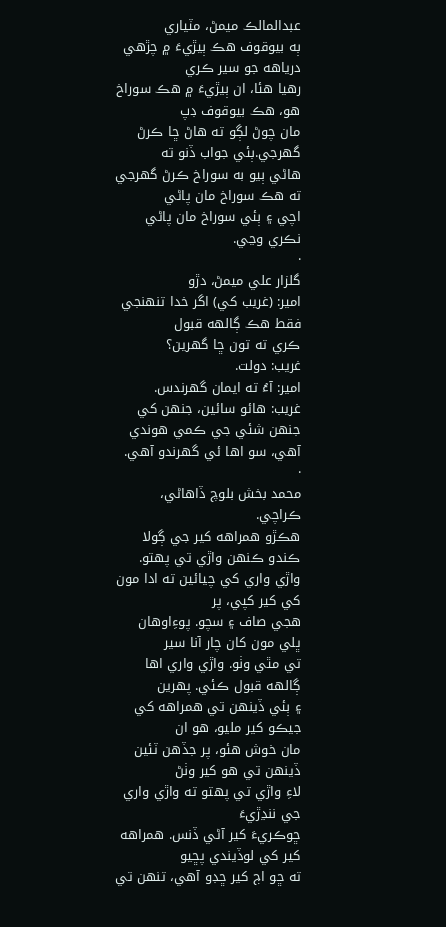عبدالمالڪ ميمڻ، مٽياري
ٻه بيوقوف هڪ ٻيڙيءَ ۾ چڙهي درياهه جو سير ڪري
رهيا هئا، ان ٻيڙيءَ ۾ هڪ سوراخ هو، هڪ بيوقوف ڊپ
مان چوڻ لڳو ته هاڻ ڇا ڪرڻ گهرجي.ٻئي جواب ڏنو ته
هاڻي ٻيو به سوراخ ڪرڻ گهرجي ته هڪ سوراخ مان پاڻي
اچي ۽ ٻئي سوراخ مان پاڻي نڪري وڃي.
·
گلزار علي ميمڻ، دڙو
امير: (غريب کي) اگر خدا تنهنجي فقط هڪ ڳالهه قبول
ڪري ته تون ڇا گهرين؟
غريب: دولت.
امير: آءُ ته ايمان گهرندس.
غريب: هائو سائين، جنهن کي جنهن شئي جي ڪمي هوندي
آهي، سو اها ئي گهرندو آهي.
·
محمد بخش بلوچ ڏاهاڻي، ڪراچي.
هڪڙو همراهه کير جي ڳولا ڪندو ڪنهن واڙي تي پهتو.
واڙي واري کي چيائين ته ادا مون کي کير کپي، پر
هجي صاف ۽ سچو. پوءِاوهان ڀلي مون کان چار آنا سير
تي مٿي وٺو. واڙي واري اها ڳالهه قبول ڪئي. پهرين
۽ ٻئي ڏينهن تي همراهه کي جيڪو کير مليو، هو ان
مان خوش هئو، پر جڏهن ٽئين ڏينهن تي هو کير وٺڻ
لاءِ واڙي تي پهتو ته واڙي واري جي ننڍڙيءَ
ڇوڪريءَ کير آڻي ڏنس. همراهه کير کي لوڏيندي پڇيو
ته ڇو اڄ کير ڇڊو آهي، تنهن تي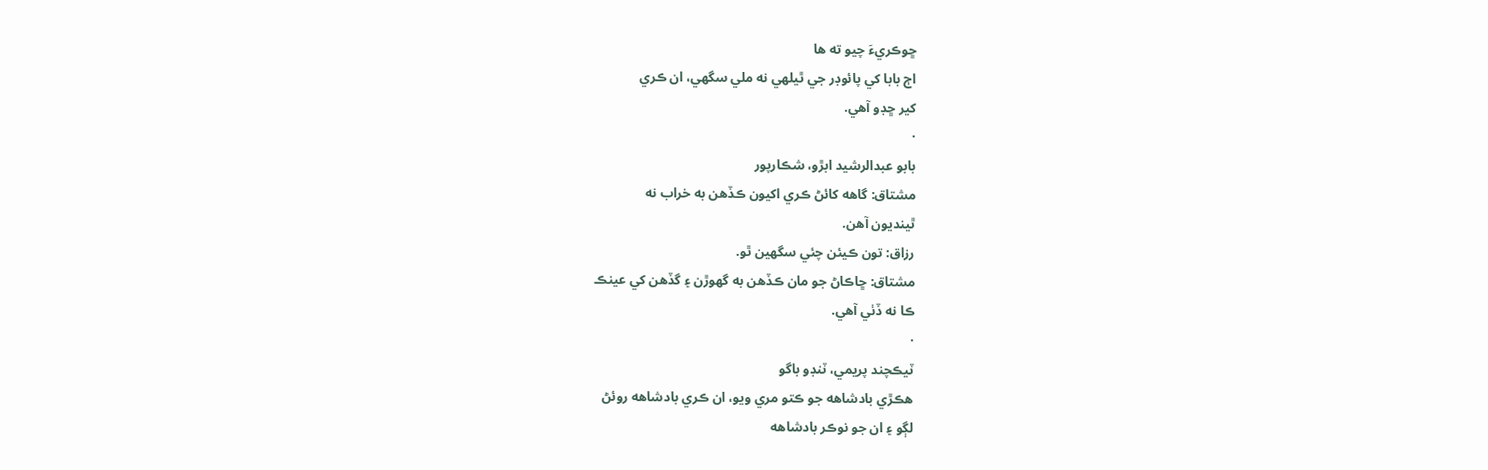ڇوڪريءَ چيو ته ها
اڄ بابا کي پائوڊر جي ٿيلهي نه ملي سگهي، ان ڪري
کير ڇڊو آهي.
·
بابو عبدالرشيد ابڙو، شڪارپور
مشتاق: گاهه کائڻ ڪري اکيون ڪڏهن به خراب نه
ٿينديون آهن.
رزاق: تون ڪيئن چئي سگهين ٿو.
مشتاق: ڇاڪاڻ جو مان ڪڏهن به گهوڙن ۽ گڏهن کي عينڪ
ڪا نه ڏٺي آهي.
·
ٽيڪچند پريمي، ٽنڊو باگو
هڪڙي بادشاهه جو ڪتو مري ويو، ان ڪري بادشاهه روئڻ
لڳو ۽ ان جو نوڪر بادشاهه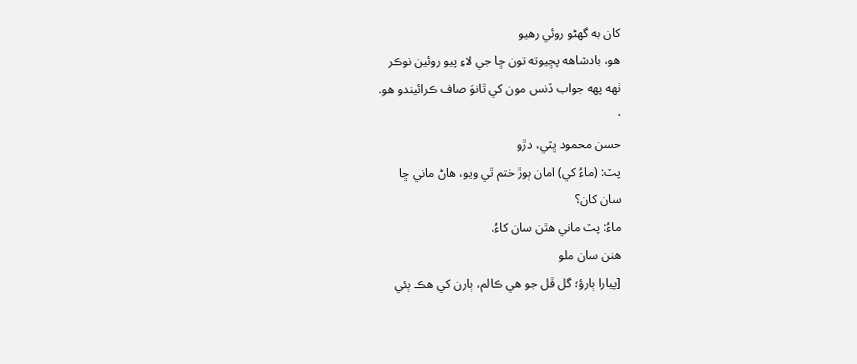کان به گهڻو روئي رهيو
هو، بادشاهه پڇيوته تون ڇا جي لاءِ پيو روئين نوڪر
ٺهه پهه جواب ڏنس مون کي ٿانوَ صاف ڪرائيندو هو.
·
حسن محمود ڀٽي، دڙو
پٽ: (ماءُ کي) امان ٻوڙ ختم ٿي ويو، هاڻ ماني ڇا
سان کان؟
ماءُ: پٽ ماني هٿن سان کاءُ.
هنن سان ملو
[پيارا ٻارؤ؛ گل ڦل جو هي ڪالم، ٻارن کي هڪ ٻئي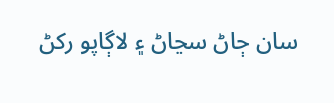سان ڄاڻ سڃاڻ ۽ لاڳاپو رکڻ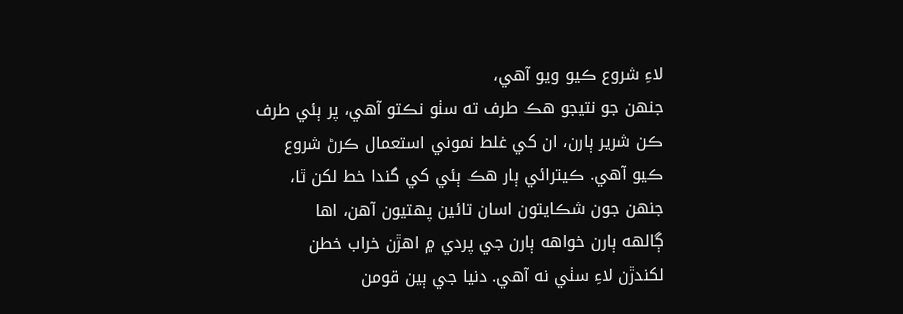لاءِ شروع ڪيو ويو آهي،
جنهن جو نتيجو هڪ طرف ته سٺو نڪتو آهي، پر ٻئي طرف
ڪن شرير ٻارن، ان کي غلط نموني استعمال ڪرڻ شروع
ڪيو آهي. ڪيترائي ٻار هڪ ٻئي کي گندا خط لکن ٿا،
جنهن جون شڪايتون اسان تائين پهتيون آهن، اها
ڳالهه ٻارن خواهه ٻارن جي پردي ۾ اهڙن خراب خطن
لکندڙن لاءِ سٺي نه آهي. دنيا جي ٻين قومن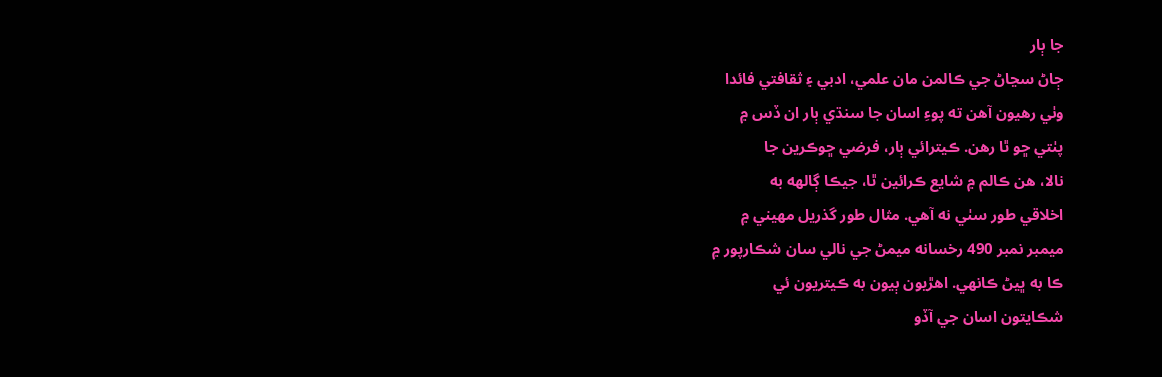جا ٻار
ڄاڻ سڃاڻ جي ڪالمن مان علمي، ادبي ۽ ثقافتي فائدا
وٺي رهيون آهن ته پوءِ اسان جا سنڌي ٻار ان ڏس ۾
پٺتي ڇو ٿا رهن. ڪيترائي ٻار، فرضي ڇوڪرين جا
نالا، هن ڪالم ۾ شايع ڪرائين ٿا، جيڪا ڳالهه به
اخلاقي طور سٺي نه آهي. مثال طور گذريل مهيني ۾
ميمبر نمبر 490 رخسانه ميمڻ جي نالي سان شڪارپور ۾
ڪا به ڀيڻ ڪانهي. اهڙيون ٻيون به ڪيتريون ئي
شڪايتون اسان جي آڏو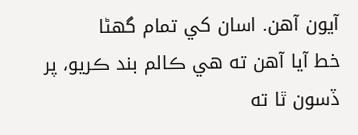آيون آهن. اسان کي تمام گهڻا
خط آيا آهن ته هي ڪالم بند ڪريو، پر ڏسون ٿا ته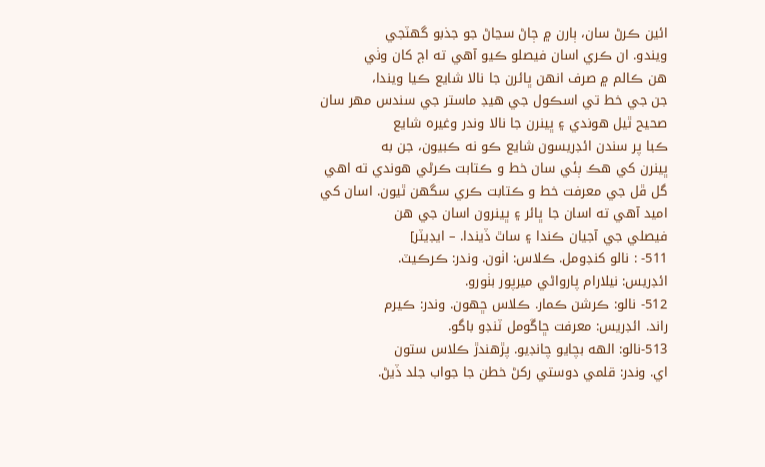ائين ڪرڻ سان، ٻارن ۾ ڄاڻ سڃاڻ جو جذبو گهٽجي
ويندو. ان ڪري اسان فيصلو ڪيو آهي ته اڄ کان وٺي
هن ڪالم ۾ صرف انهن ڀائرن جا نالا شايع ڪيا ويندا،
جن جي خط تي اسڪول جي هيڊ ماستر جي سندس مهر سان
صحيح ٿيل هوندي ۽ ڀينرن جا نالا وندر وغيره شايع
ڪبا پر سندن ائڊريسون شايع ڪو نه ڪبيون، جن به
ڀينرن کي هڪ ٻئي سان خط و ڪتابت ڪرڻي هوندي ته اهي
گل ڦل جي معرفت خط و ڪتابت ڪري سگهن ٿيون. اسان کي
اميد آهي ته اسان جا ڀائر ۽ ڀينرون اسان جي هن
فيصلي جي آجيان ڪندا ۽ ساٿ ڏيندا. – ايڊيٽر]
511- : نالو کنڊومل. ڪلاس: اٺون. وندر: ڪرڪيٽ.
ائڊريس: نيلارام پارواڻي ميرپور بٺورو.
512- نالو: ڪرشن ڪمار. ڪلاس ڇهون. وندر: ڪيرم
راند. ائڊريس: معرفت ڇاڱومل ٽنڊو باگو.
513-نالو: الهه بچايو چانڊيو. پڙهندڙ ڪلاس ستون
اي. وندر: قلمي دوستي رکڻ خطن جا جواب جلد ڏيڻ.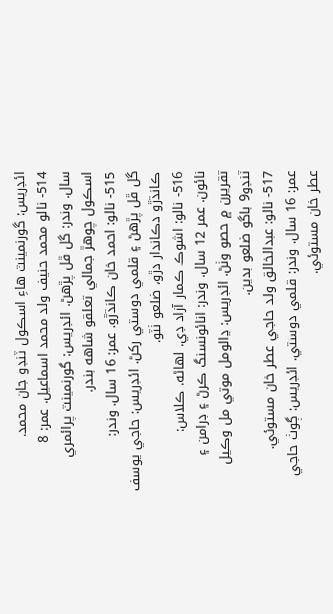ائڊريس: گورنمينٽ هاءِ اسڪول ٽنڊو جان محمد.
514- نالو محمد حنيف ولد محمد اسماعيل. عمر: 8
سال. وندر: گل ڦل پڙهڻ. ائڊريس: گورنمينٽ پرائمري
اسڪول چوهڙ جمالي تعلقو شاهه بندر.
515- نالو: احمد خان ڪانڌڙو. عمر: 16 سال. وندر:
گل ڦل پڙهڻ ۽ قلمي دوستي رکڻ. ائڊريس: حاجي يوسف
ڪانڌڙو دڪاندار دڙو، ضلعو ٺٽو.
516- نالو: اشوڪ ڪمار آزاد ڊي. لهاڻه. ڪلاس:
نائون. عمر 12 سال. وندر: انائونسنگ ڪرڻ ۽ ڊرامن ۽
تقريرن ۾ حصو وٺڻ. ائڊريس: ڍالومل موتي مل وڪيل
ٽنڊو9 باگو ضلعو بدين.
517- نالو: عبدالخالق ولد حاجي عطر خان مستوئي.
عمر: 16 سال. وندر: قلمي دوستي. ائڊريس: ڳوٺ حاجي
عطر خان مستوئي.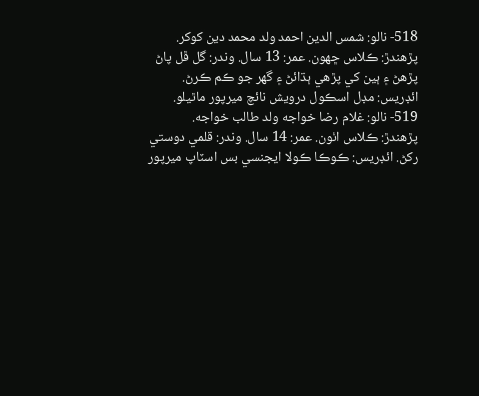518- نالو: شمس الدين احمد ولد محمد دين کوکر.
پڙهندڙ: ڪلاس ڇهون. عمر: 13 سال. وندر: گل ڦل پاڻ
پڙهڻ ۽ ٻين کي پڙهي ٻڌائڻ ۽ گهر جو ڪم ڪرڻ.
ائڊريس: مڊل اسڪول درويش نائچ ميرپور ماٿيلو.
519- نالو: غلام رضا خواجه ولد طالب خواجه.
پڙهندڙ: ڪلاس اٺون. عمر: 14 سال. وندر: قلمي دوستي
رکڻ. ائڊريس: ڪوڪا ڪولا ايجنسي بس اسٽاپ ميرپور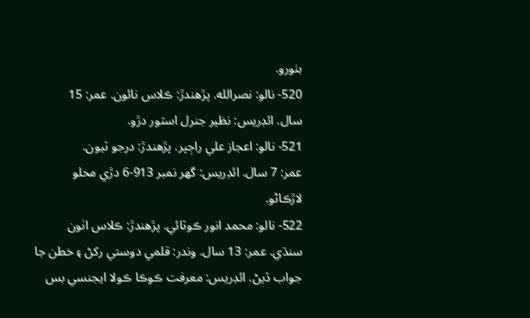بٺورو.
520- نالو: نصرالله. پڙهندڙ: ڪلاس نائون. عمر: 15
سال. ائڊريس: نظير جنرل اسٽور دڙو.
521- نالو: اعجاز علي راڄپر. پڙهندڙ: درجو ٽيون.
عمر: 7 سال. ائڊريس: گهر نمبر 913-6 دڙي محلو
لاڙڪاڻو.
522- نالو: محمد انور ڪوٽائي. پڙهندڙ: ڪلاس اٺون
سنڌي. عمر: 13 سال. وندر: قلمي دوستي رکڻ ۽ خطن جا
جواب ڏيڻ. ائڊريس: معرفت ڪوڪا ڪولا ايجنسي بس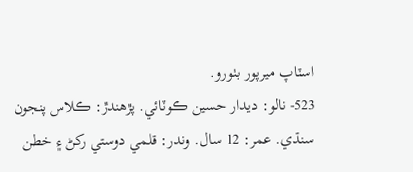اسٽاپ ميرپور بٺورو.
523- نالو: ديدار حسين ڪوٽائي. پڙهندڙ: ڪلاس پنجون
سنڌي. عمر: 12 سال. وندر: قلمي دوستي رکڻ ۽ خطن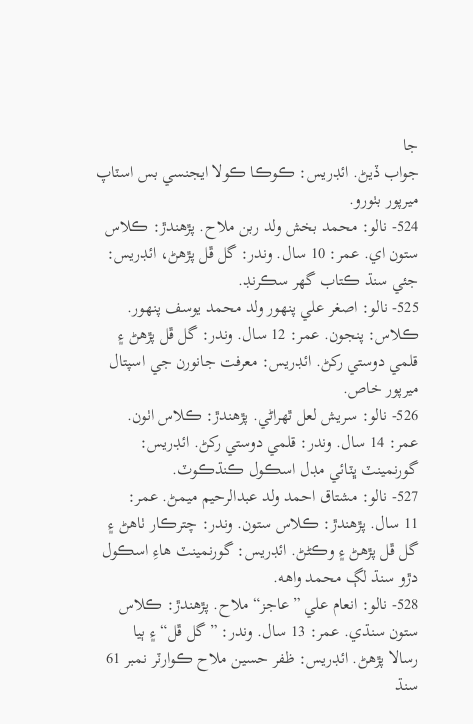جا
جواب ڏيڻ. ائڊريس: ڪوڪا ڪولا ايجنسي بس اسٽاپ
ميرپور بٺورو.
524- نالو: محمد بخش ولد ربن ملاح. پڙهندڙ: ڪلاس
ستون اي. عمر: 10 سال. وندر: گل ڦل پڙهڻ، ائڊريس:
جئي سنڌ ڪتاب گهر سڪرنڊ.
525- نالو: اصغر علي پنهور ولد محمد يوسف پنهور.
ڪلاس: پنجون. عمر: 12 سال. وندر: گل ڦل پڙهڻ ۽
قلمي دوستي رکڻ. ائڊريس: معرفت جانورن جي اسپتال
ميرپور خاص.
526- نالو: سريش لعل ٿهراڻي. پڙهندڙ: ڪلاس اٺون.
عمر: 14 سال. وندر: قلمي دوستي رکڻ. ائڊريس:
گورنمينٽ ڀٽائي مڊل اسڪول ڪنڌڪوٽ.
527- نالو: مشتاق احمد ولد عبدالرحيم ميمڻ. عمر:
11 سال. پڙهندڙ: ڪلاس ستون. وندر: چترڪار ٺاهڻ ۽
گل ڦل پڙهڻ ۽ وڪڻڻ. ائڊريس: گورنمينٽ هاءِ اسڪول
دڙو سنڌ لڳ محمد واهه.
528- نالو: انعام علي ”عاجز“ ملاح. پڙهندڙ: ڪلاس
ستون سنڌي. عمر: 13 سال. وندر: ”گل ڦل“ ۽ ٻيا
رسالا پڙهڻ. ائڊريس: ظفر حسين ملاح ڪوارٽر نمبر 61
سنڌ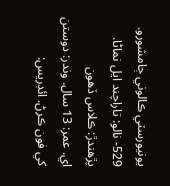يونيورسٽي ڪالوني ڄامشورو.
529- نالو: تاراچند ايل نماڻا. پڙهندڙ: ڪلاس ڏهون
اي. عمر: 13 سال. وندر: دوستن کي فون ڪرڻ. ائڊريس: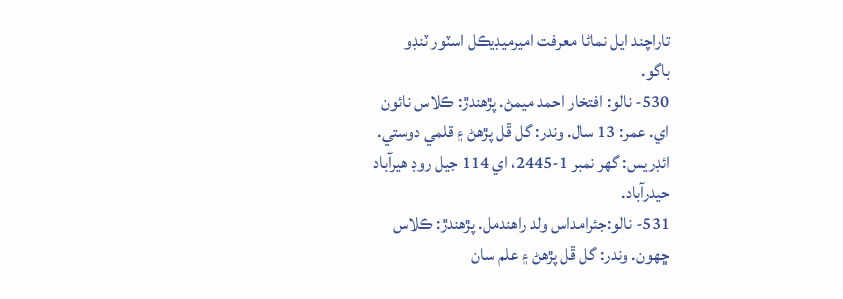تاراچند ايل نماڻا معرفت اميرميڊيڪل اسٽور ٽنڊو
باگو.
530- نالو: افتخار احمد ميمڻ. پڙهندڙ: ڪلاس نائون
اي. عمر: 13 سال. وندر: گل ڦل پڙهڻ ۽ قلمي دوستي.
ائڊريس: گهر نمبر 1-2445، اي 114 جيل روڊ هيرآباد
حيدرآباد.
531- نالو:جئرامداس ولد راهندمل. پڙهندڙ: ڪلاس
ڇهون. وندر: گل ڦل پڙهڻ ۽ علم سان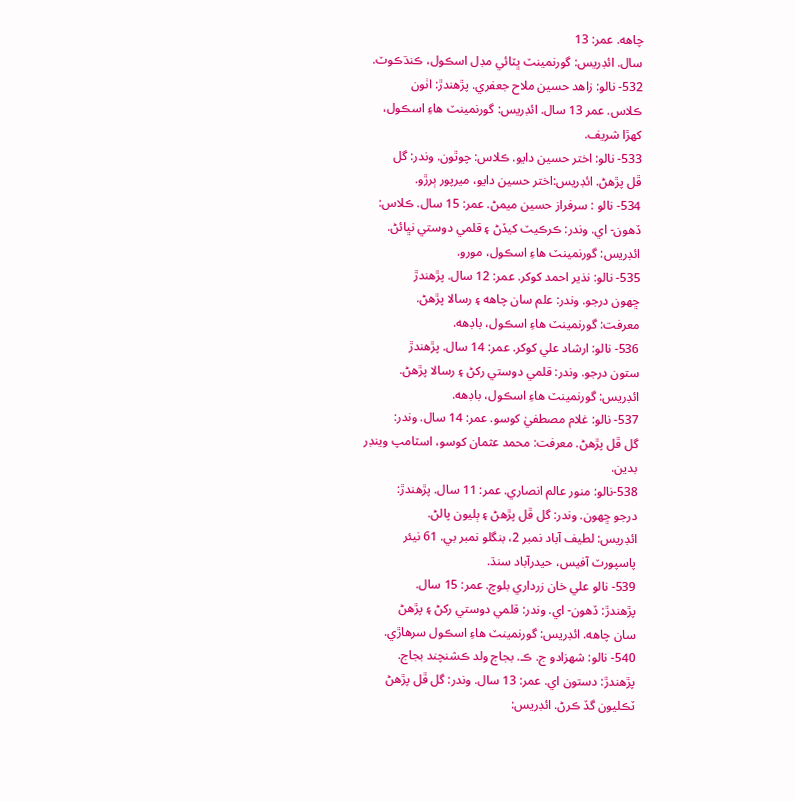چاهه. عمر: 13
سال. ائڊريس: گورنمينٽ ڀٽائي مڊل اسڪول، ڪنڌڪوٽ.
532- نالو: زاهد حسين ملاح جعفري. پڙهندڙ: اٺون
ڪلاس. عمر 13 سال. ائڊريس: گورنمينٽ هاءِ اسڪول،
کهڙا شريف.
533- نالو: اختر حسين دايو. ڪلاس: چوٿون. وندر: گل
ڦل پڙهڻ. ائڊريس:اختر حسين دايو، ميرپور ٻرڙو.
534- نالو : سرفراز حسين ميمڻ. عمر: 15 سال. ڪلاس:
ڏهون- اي. وندر: ڪرڪيٽ کيڏڻ ۽ قلمي دوستي نڀائڻ.
ائڊريس: گورنمينٽ هاءِ اسڪول، مورو.
535- نالو: نذير احمد کوکر. عمر: 12 سال. پڙهندڙ
ڇهون درجو. وندر: علم سان چاهه ۽ رسالا پڙهڻ.
معرفت: گورنمينٽ هاءِ اسڪول، باڊهه.
536- نالو: ارشاد علي کوکر. عمر: 14 سال. پڙهندڙ
ستون درجو. وندر: قلمي دوستي رکڻ ۽ رسالا پڙهڻ.
ائڊريس: گورنمينٽ هاءِ اسڪول، باڊهه.
537- نالو: غلام مصطفيٰ کوسو. عمر: 14 سال. وندر:
گل ڦل پڙهڻ. معرفت: محمد عثمان کوسو، اسٽامپ وينڊر
بدين.
538-نالو: منور عالم انصاري. عمر: 11 سال. پڙهندڙ:
درجو ڇهون. وندر: گل ڦل پڙهڻ ۽ ٻليون پالڻ.
ائڊريس: لطيف آباد نمبر 2، بنگلو نمبر بي. 61 نيئر
پاسپورٽ آفيس، حيدرآباد سنڌ.
539- نالو علي خان زرداري بلوچ. عمر: 15 سال.
پڙهندڙ: ڏهون- اي. وندر: قلمي دوستي رکڻ ۽ پڙهڻ
سان چاهه. ائڊريس: گورنمينٽ هاءِ اسڪول سرهاڙي.
540- نالو: شهزادو ج. ڪ. بجاج ولد ڪشنچند بجاج.
پڙهندڙ: دستون اي. عمر: 13 سال. وندر: گل ڦل پڙهڻ
ٽڪليون گڏ ڪرڻ. ائڊريس: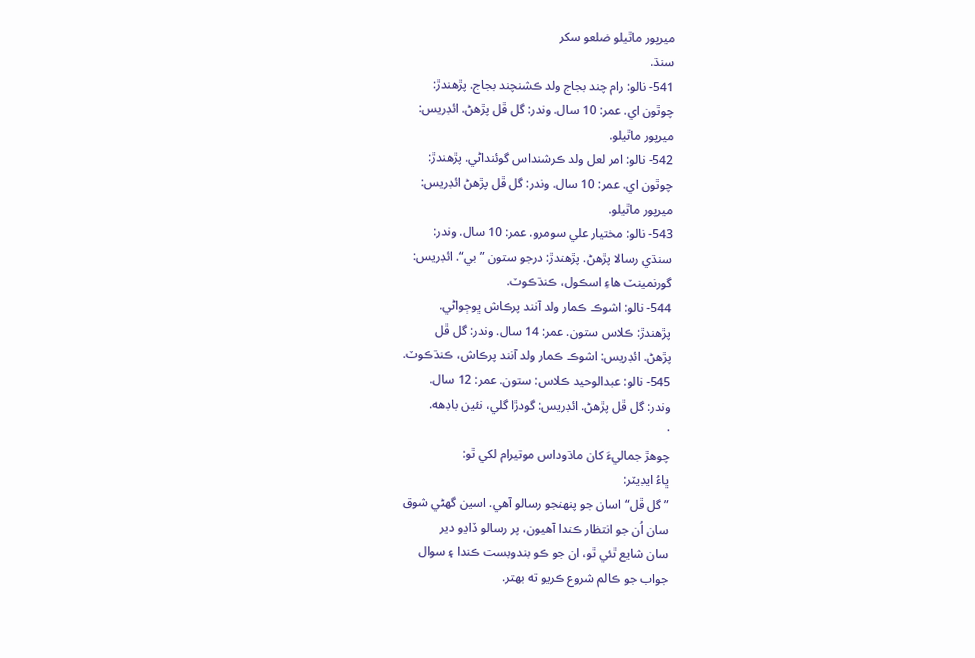ميرپور ماٿيلو ضلعو سکر
سنڌ.
541- نالو: رام چند بجاج ولد ڪشنچند بجاج. پڙهندڙ:
چوٿون اي. عمر: 10 سال. وندر: گل ڦل پڙهڻ. ائڊريس:
ميرپور ماٿيلو.
542- نالو: امر لعل ولد ڪرشنداس گوئنداڻي. پڙهندڙ:
چوٿون اي. عمر: 10 سال. وندر: گل ڦل پڙهڻ ائڊريس:
ميرپور ماٿيلو.
543- نالو: مختيار علي سومرو. عمر: 10 سال. وندر:
سنڌي رسالا پڙهڻ. پڙهندڙ: درجو ستون ”بي“. ائڊريس:
گورنمينٽ هاءِ اسڪول، ڪنڌڪوٽ.
544- نالو: اشوڪ ڪمار ولد آنند پرڪاش ڀوڄواڻي.
پڙهندڙ: ڪلاس ستون. عمر: 14 سال. وندر: گل ڦل
پڙهڻ. ائڊريس: اشوڪ ڪمار ولد آنند پرڪاش، ڪنڌڪوٽ.
545- نالو: عبدالوحيد ڪلاس: ستون. عمر: 12 سال.
وندر: گل ڦل پڙهڻ. ائڊريس: گودڙا گلي، نئين باڊهه.
·
چوهڙ جماليءَ کان ماڌوداس موتيرام لکي ٿو:
ڀاءُ ايڊيٽر:
”گل ڦل“ اسان جو پنهنجو رسالو آهي. اسين گهڻي شوق
سان اُن جو انتظار ڪندا آهيون، پر رسالو ڏاڍو دير
سان شايع ٿئي ٿو، ان جو ڪو بندوبست ڪندا ۽ سوال
جواب جو ڪالم شروع ڪريو ته بهتر.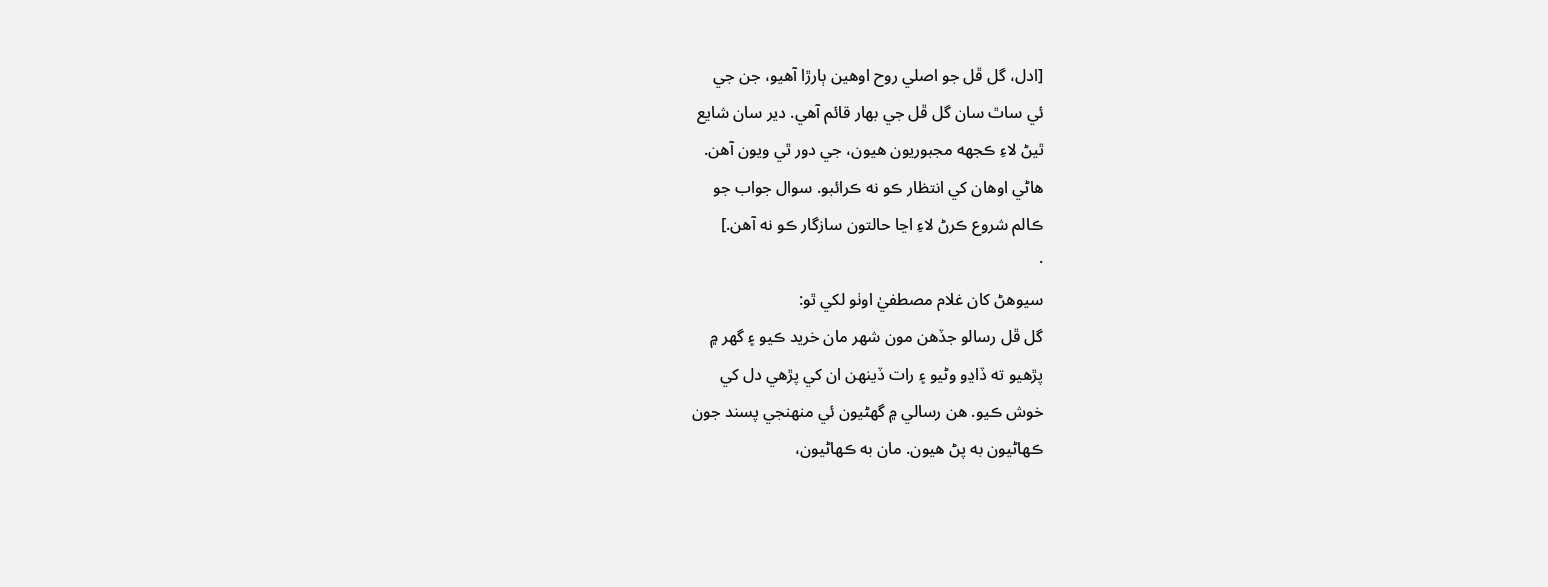[ادل، گل ڦل جو اصلي روح اوهين ٻارڙا آهيو، جن جي
ئي ساٿ سان گل ڦل جي بهار قائم آهي. دير سان شايع
ٿيڻ لاءِ ڪجهه مجبوريون هيون، جي دور ٿي ويون آهن.
هاڻي اوهان کي انتظار ڪو نه ڪرائبو. سوال جواب جو
ڪالم شروع ڪرڻ لاءِ اڃا حالتون سازگار ڪو نه آهن.]
·
سيوهڻ کان غلام مصطفيٰ اوٺو لکي ٿو:
گل ڦل رسالو جڏهن مون شهر مان خريد ڪيو ۽ گهر ۾
پڙهيو ته ڏاڍو وڻيو ۽ رات ڏينهن ان کي پڙهي دل کي
خوش ڪيو. هن رسالي ۾ گهڻيون ئي منهنجي پسند جون
ڪهاڻيون به پڻ هيون. مان به ڪهاڻيون،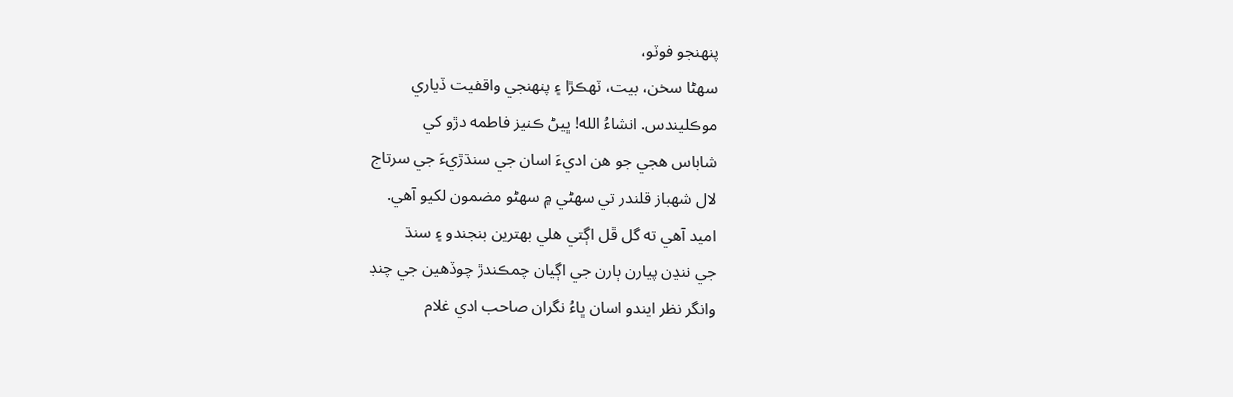پنهنجو فوٽو،
سهڻا سخن، بيت، ٽهڪڙا ۽ پنهنجي واقفيت ڏياري
موڪليندس. انشاءُ الله! ڀيڻ ڪنيز فاطمه دڙو کي
شاباس هجي جو هن اديءَ اسان جي سنڌڙيءَ جي سرتاج
لال شهباز قلندر تي سهڻي ۾ سهڻو مضمون لکيو آهي.
اميد آهي ته گل ڦل اڳتي هلي بهترين بنجندو ۽ سنڌ
جي ننڍن پيارن ٻارن جي اڳيان چمڪندڙ چوڏهين جي چنڊ
وانگر نظر ايندو اسان ڀاءُ نگران صاحب ادي غلام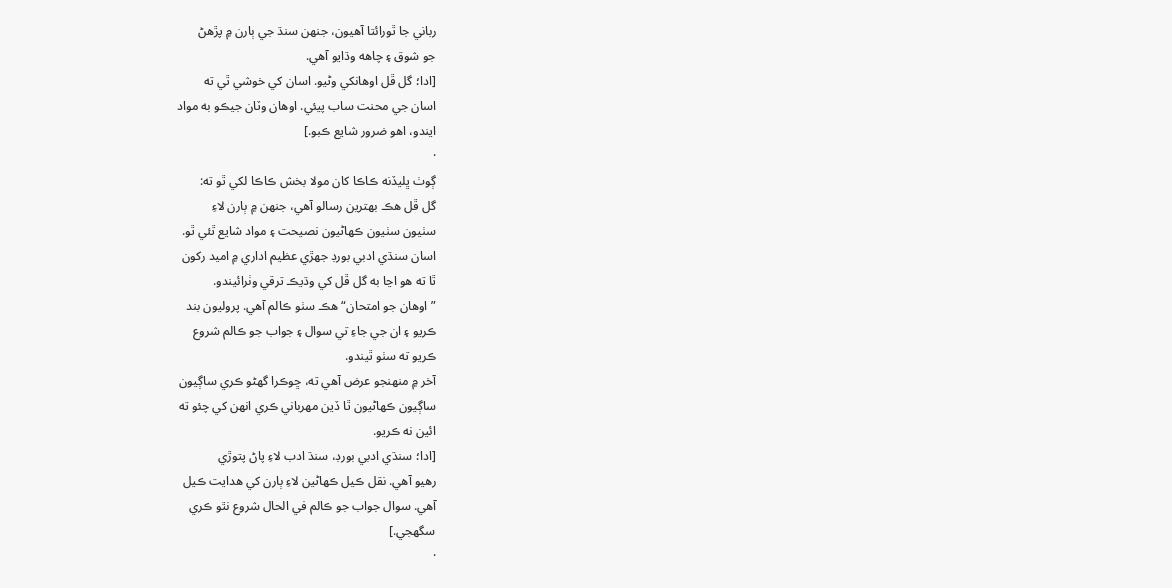رباني جا ٿورائتا آهيون، جنهن سنڌ جي ٻارن ۾ پڙهڻ
جو شوق ۽ چاهه وڌايو آهي.
[ادا؛ گل ڦل اوهانکي وڻيو. اسان کي خوشي ٿي ته
اسان جي محنت ساب پيئي. اوهان وٽان جيڪو به مواد
ايندو، اهو ضرور شايع ڪبو.]
·
ڳوٺ ڀليڏنه ڪاڪا کان مولا بخش ڪاڪا لکي ٿو ته:
گل ڦل هڪ بهترين رسالو آهي، جنهن ۾ ٻارن لاءِ
سٺيون سٺيون ڪهاڻيون نصيحت ۽ مواد شايع ٿئي ٿو.
اسان سنڌي ادبي بورڊ جهڙي عظيم اداري ۾ اميد رکون
ٿا ته هو اڃا به گل ڦل کي وڌيڪ ترقي وٺرائيندو.
”اوهان جو امتحان“ هڪ سٺو ڪالم آهي. پروليون بند
ڪريو ۽ ان جي جاءِ تي سوال ۽ جواب جو ڪالم شروع
ڪريو ته سٺو ٿيندو.
آخر ۾ منهنجو عرض آهي ته، ڇوڪرا گهڻو ڪري ساڳيون
ساڳيون ڪهاڻيون ٿا ڏين مهرباني ڪري انهن کي چئو ته
ائين نه ڪريو.
[ادا؛ سنڌي ادبي بورڊ، سنڌ ادب لاءِ پاڻ پتوڙي
رهيو آهي. نقل ڪيل ڪهاڻين لاءِ ٻارن کي هدايت ڪيل
آهي. سوال جواب جو ڪالم في الحال شروع نٿو ڪري
سگهجي.]
·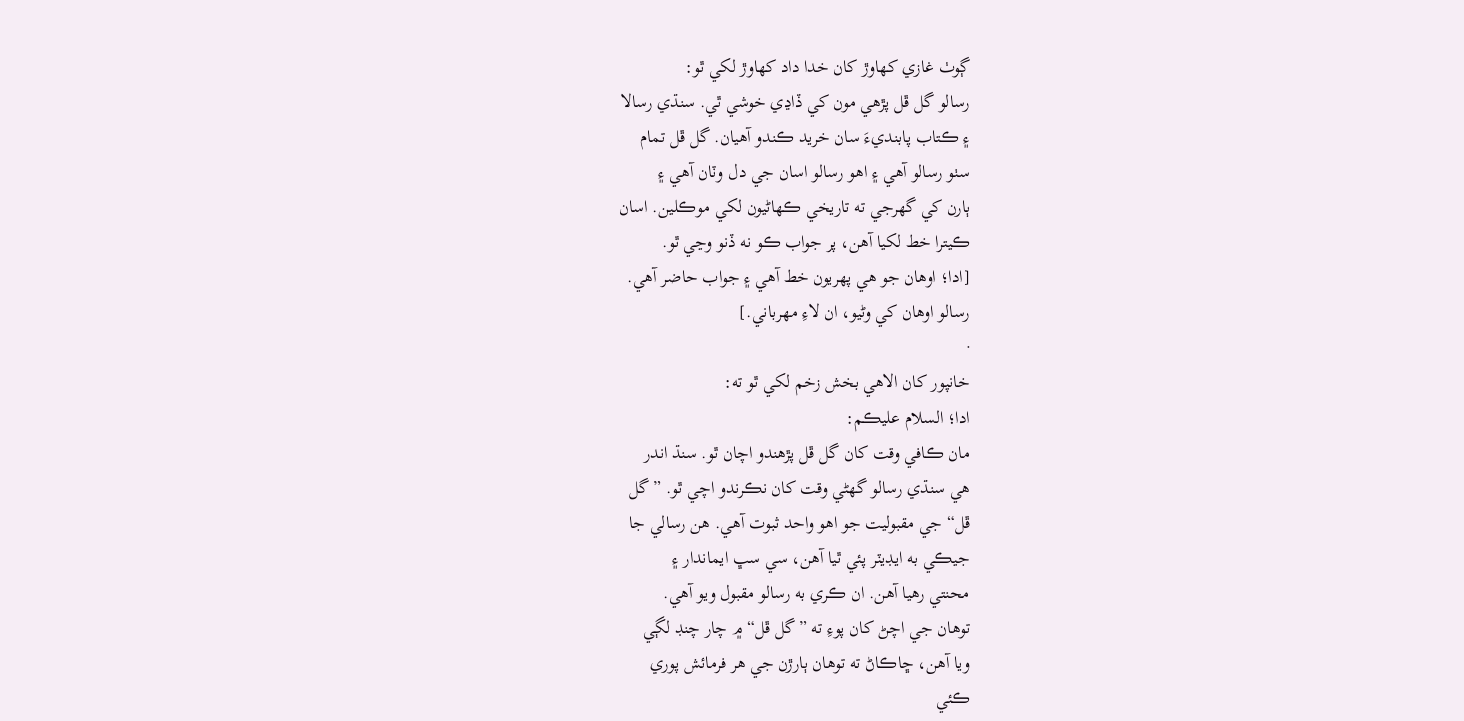ڳوٺ غازي کهاوڙ کان خدا داد کهاوڙ لکي ٿو:
رسالو گل ڦل پڙهي مون کي ڏاڍي خوشي ٿي. سنڌي رسالا
۽ ڪتاب پابنديءَ سان خريد ڪندو آهيان. گل ڦل تمام
سٺو رسالو آهي ۽ اهو رسالو اسان جي دل وٽان آهي ۽
ٻارن کي گهرجي ته تاريخي ڪهاڻيون لکي موڪلين. اسان
ڪيترا خط لکيا آهن، پر جواب ڪو نه ڏنو وڃي ٿو.
[ادا؛ اوهان جو هي پهريون خط آهي ۽ جواب حاضر آهي.
رسالو اوهان کي وڻيو، ان لاءِ مهرباني.]
·
خانپور کان الاهي بخش زخم لکي ٿو ته:
ادا؛ السلام عليڪم:
مان ڪافي وقت کان گل ڦل پڙهندو اچان ٿو. سنڌ اندر
هي سنڌي رسالو گهڻي وقت کان نڪرندو اچي ٿو. ”گل
ڦل“ جي مقبوليت جو اهو واحد ثبوت آهي. هن رسالي جا
جيڪي به ايڊيٽر پئي ٿيا آهن، سي سڀ ايماندار ۽
محنتي رهيا آهن. ان ڪري به رسالو مقبول ويو آهي.
توهان جي اچڻ کان پوءِ ته ”گل ڦل“ ۾ چار چنڊ لڳي
ويا آهن، ڇاڪاڻ ته توهان ٻارڙن جي هر فرمائش پوري
ڪئي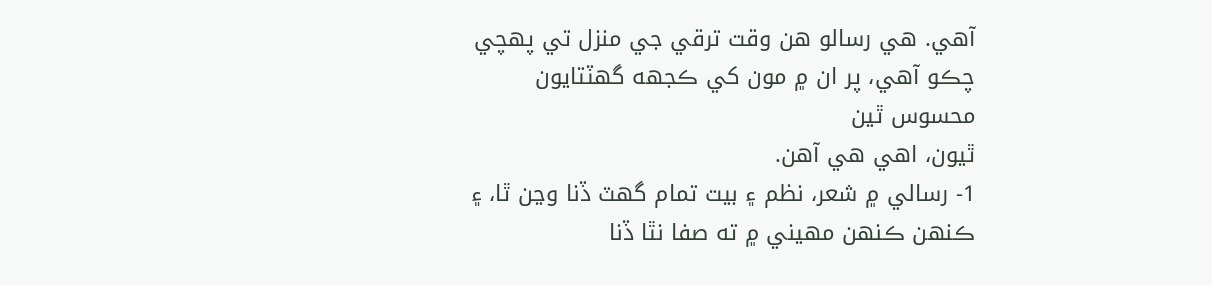آهي. هي رسالو هن وقت ترقي جي منزل تي پهچي
چڪو آهي، پر ان ۾ مون کي ڪجهه گهٽتايون محسوس ٿين
ٿيون، اهي هي آهن.
1- رسالي ۾ شعر، نظم ۽ بيت تمام گهٽ ڏنا وڃن ٿا، ۽
ڪنهن ڪنهن مهيني ۾ ته صفا نٿا ڏنا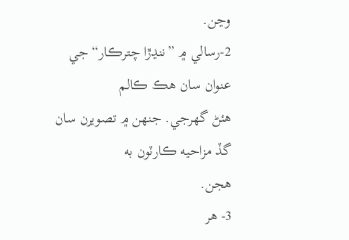وڃن.
2-رسالي ۾ ”ننڍڙا چترڪار“ جي عنوان سان هڪ ڪالم
هئڻ گهرجي. جنهن ۾ تصويرن سان گڏ مزاحيه ڪارٽون به
هجن.
3- هر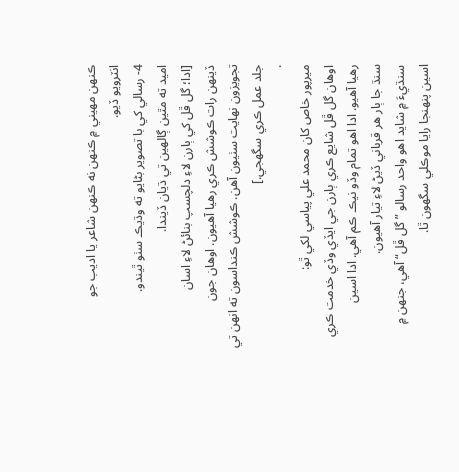ڪنهن مهيني ۾ ڪنهن نه ڪنهن شاعر يا اديب جو
انٽرويو ڏيو.
4- رسالي کي با تصوير بڻايو ته وڌيڪ سٺو ٿيندو.
اميد ته مٿين ڳالهين تي ڌيان ڏيندا.
[ادا؛ گل ڦل کي ٻارن لاءِ دلچسپ بنائڻ لاءِ اسان
ڏينهن رات ڪوشش ڪري رهيا آهيون. اوهان جون
تجويزون نهايت سٺيون آهن. ڪوشش ڪنداسون ته انهن تي
جلد عمل ڪري سگهجي.]
·
ميرپور خاص کان محمد علي پياسي لکي ٿو:
اوهان گل ڦل شايع ڪري ٻارن جي ايڏي وڏي خدمت ڪري
رهيا آهيو. ادا اهو تمام وڏو نيڪ ڪم آهي. ادا اسين
سنڌ جا ٻار هر قرباني ڏيڻ لاءِ تيار آهيون.
سنڌيءَ ۾ شايد اهو واحد رسالو ”گل ڦل“ آهي، جنهن ۾
اسين پنهنجا رايا موڪلي سگهون ٿا.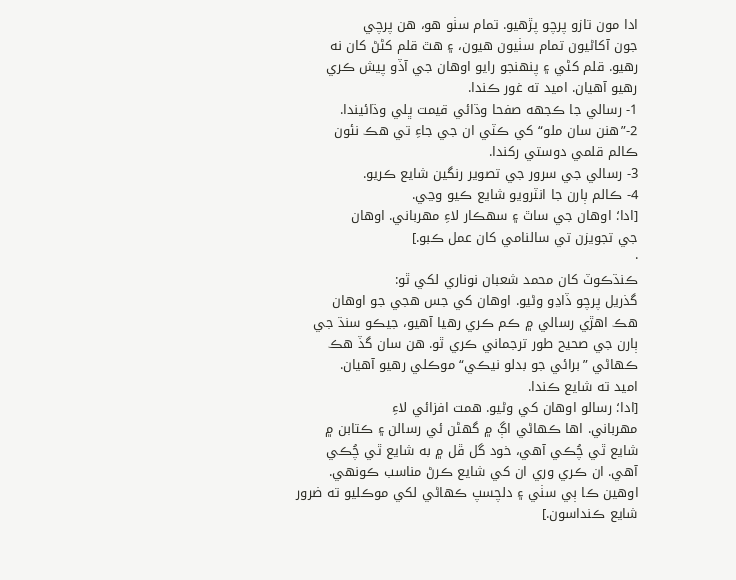ادا مون تازو پرچو پڙهيو. تمام سٺو هو، هن پرچي
جون آکاڻيون تمام سٺيون هيون، ۽ هٿ قلم کڻڻ کان نه
رهيو. قلم کڻي ۽ پنهنجو رايو اوهان جي آڏو پيش ڪري
رهيو آهيان. اميد ته غور ڪندا.
1- رسالي جا ڪجهه صفحا وڌائي قيمت ڀلي وڌائيندا.
2-”هنن سان ملو“ کي ڪٽي ان جي جاءِ تي هڪ نئون
ڪالم قلمي دوستي رکندا.
3- رسالي جي سرور جي تصوير رنگين شايع ڪريو.
4- ڪالم ٻارن جا انٽرويو شايع ڪيو وڃي.
[ادا؛ اوهان جي ساٿ ۽ سهڪار لاءِ مهرباني. اوهان
جي تجويزن تي سالنامي کان عمل ڪبو.]
·
ڪنڌڪوٽ کان محمد شعبان نوناري لکي ٿو:
گذريل پرچو ڏاڍو وڻيو. اوهان کي جس هجي جو اوهان
هڪ اهڙي رسالي ۾ ڪم ڪري رهيا آهيو، جيڪو سنڌ جي
ٻارن جي صحيح طور ترجماني ڪري ٿو. هن سان گڏ هڪ
ڪهاڻي ”برائي جو بدلو نيڪي“ موڪلي رهيو آهيان.
اميد ته شايع ڪندا.
[ادا؛ رسالو اوهان کي وڻيو. همت افزائي لاءِ
مهرباني. اها ڪهاڻي اڳ ۾ گهڻن ئي رسالن ۽ ڪتابن ۾
شايع ٿي چُڪي آهي، خود گل ڦل ۾ به شايع ٿي چُڪي
آهي. ان ڪري وري ان کي شايع ڪرڻ مناسب ڪونهي.
اوهين ڪا ٻي سٺي ۽ دلچسپ ڪهاڻي لکي موڪليو ته ضرور
شايع ڪنداسون.]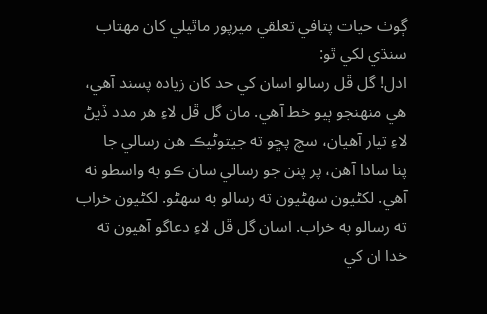ڳوٺ حيات پتافي تعلقي ميرپور ماٿيلي کان مهتاب
سنڌي لکي ٿو:
ادل! گل ڦل رسالو اسان کي حد کان زياده پسند آهي،
هي منهنجو ٻيو خط آهي. مان گل ڦل لاءِ هر مدد ڏيڻ
لاءِ تيار آهيان، سچ پڇو ته جيتوڻيڪ هن رسالي جا
پنا سادا آهن، پر پنن جو رسالي سان ڪو به واسطو نه
آهي. لکڻيون سهڻيون ته رسالو به سهڻو. لکڻيون خراب
ته رسالو به خراب. اسان گل ڦل لاءِ دعاگو آهيون ته
خدا ان کي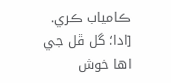ڪامياب ڪري.
[ادا؛ گل ڦل جي اها خوش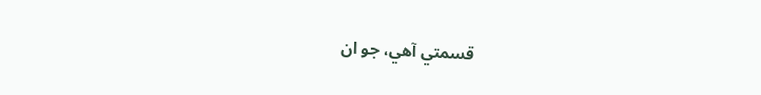قسمتي آهي، جو ان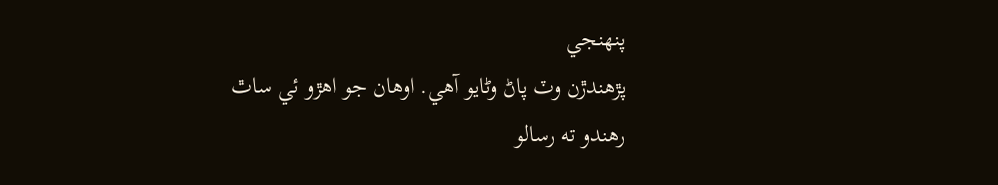پنهنجي
پڙهندڙن وٽ پاڻ وڻايو آهي. اوهان جو اهڙو ئي ساٿ
رهندو ته رسالو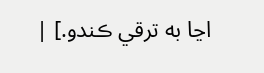اڃا به ترقي ڪندو.] |